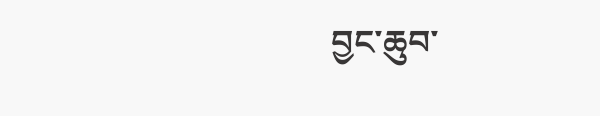བྱང་ཆུབ་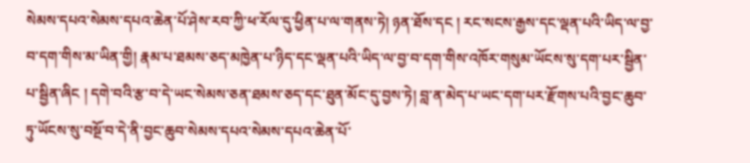སེམས་དཔའ་སེམས་དཔའ་ཆེན་པོ་ཤེས་རབ་ཀྱི་ཕ་རོལ་དུ་ཕྱིན་པ་ལ་གནས་ཏེ། ཉན་ཐོས་དང ། རང་སངས་རྒྱས་དང་ལྡན་པའི་ཡིད་ལ་བྱ་བ་དག་གིས་མ་ཡིན་གྱི། རྣམ་པ་ཐམས་ཅད་མཁྱེན་པ་ཉིད་དང་ལྡན་པའི་ཡིད་ལ་བྱ་བ་དག་གིས་འཁོར་གསུམ་ཡོངས་སུ་དག་པར་སྦྱིན་པ་སྦྱིན་ཞིང ། དགེ་བའི་རྩ་བ་དེ་ཡང་སེམས་ཅན་ཐམས་ཅད་དང་ཐུན་མོང་དུ་བྱས་ཏེ། བླ་ན་མེད་པ་ཡང་དག་པར་རྫོགས་པའི་བྱང་ཆུབ་ཏུ་ཡོངས་སུ་བསྔོ་བ་དེ་ནི་བྱང་ཆུབ་སེམས་དཔའ་སེམས་དཔའ་ཆེན་པོ་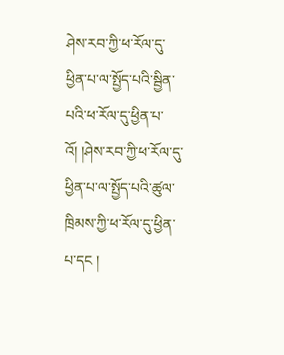ཤེས་རབ་ཀྱི་ཕ་རོལ་དུ་ཕྱིན་པ་ལ་སྤྱོད་པའི་སྦྱིན་པའི་ཕ་རོལ་དུ་ཕྱིན་པ་འོ། །ཤེས་རབ་ཀྱི་ཕ་རོལ་དུ་ཕྱིན་པ་ལ་སྤྱོད་པའི་ཚུལ་ཁྲིམས་ཀྱི་ཕ་རོལ་དུ་ཕྱིན་པ་དང །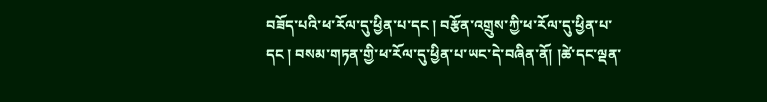བཟོད་པའི་ཕ་རོལ་དུ་ཕྱིན་པ་དང ། བརྩོན་འགྲུས་ཀྱི་ཕ་རོལ་དུ་ཕྱིན་པ་དང ། བསམ་གཏན་གྱི་ཕ་རོལ་དུ་ཕྱིན་པ་ཡང་དེ་བཞིན་ནོ། །ཚེ་དང་ལྡན་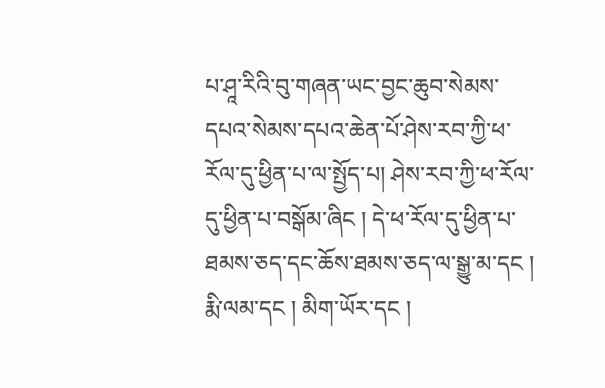པ་ཤཱ་རིའི་བུ་གཞན་ཡང་བྱང་ཆུབ་སེམས་དཔའ་སེམས་དཔའ་ཆེན་པོ་ཤེས་རབ་ཀྱི་ཕ་རོལ་དུ་ཕྱིན་པ་ལ་སྤྱོད་པ། ཤེས་རབ་ཀྱི་ཕ་རོལ་དུ་ཕྱིན་པ་བསྒོམ་ཞིང ། དེ་ཕ་རོལ་དུ་ཕྱིན་པ་ཐམས་ཅད་དང་ཆོས་ཐམས་ཅད་ལ་སྒྱུ་མ་དང ། རྨི་ལམ་དང ། མིག་ཡོར་དང །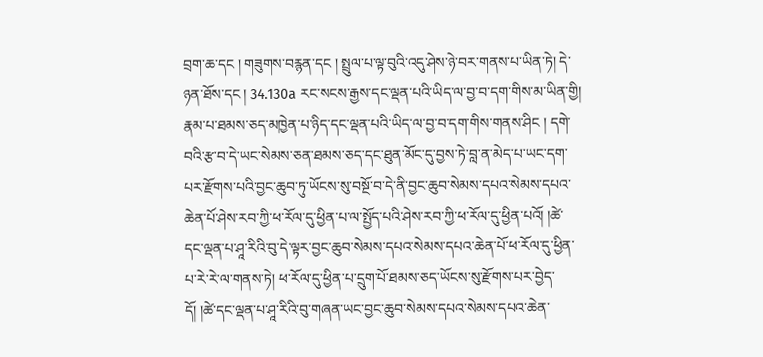བྲག་ཆ་དང ། གཟུགས་བརྙན་དང ། སྤྲུལ་པ་ལྟ་བུའི་འདུ་ཤེས་ཉེ་བར་གནས་པ་ཡིན་ཏེ། དེ་ཉན་ཐོས་དང ། 34.130a རང་སངས་རྒྱས་དང་ལྡན་པའི་ཡིད་ལ་བྱ་བ་དག་གིས་མ་ཡིན་གྱི། རྣམ་པ་ཐམས་ཅད་མཁྱེན་པ་ཉིད་དང་ལྡན་པའི་ཡིད་ལ་བྱ་བ་དག་གིས་གནས་ཤིང ། དགེ་བའི་རྩ་བ་དེ་ཡང་སེམས་ཅན་ཐམས་ཅད་དང་ཐུན་མོང་དུ་བྱས་ཏེ་བླ་ན་མེད་པ་ཡང་དག་པར་རྫོགས་པའི་བྱང་ཆུབ་ཏུ་ཡོངས་སུ་བསྔོ་བ་དེ་ནི་བྱང་ཆུབ་སེམས་དཔའ་སེམས་དཔའ་ཆེན་པོ་ཤེས་རབ་ཀྱི་ཕ་རོལ་དུ་ཕྱིན་པ་ལ་སྤྱོད་པའི་ཤེས་རབ་ཀྱི་ཕ་རོལ་དུ་ཕྱིན་པའོ། །ཚེ་དང་ལྡན་པ་ཤཱ་རིའི་བུ་དེ་ལྟར་བྱང་ཆུབ་སེམས་དཔའ་སེམས་དཔའ་ཆེན་པོ་ཕ་རོལ་དུ་ཕྱིན་པ་རེ་རེ་ལ་གནས་ཏེ། ཕ་རོལ་དུ་ཕྱིན་པ་དྲུག་པོ་ཐམས་ཅད་ཡོངས་སུ་རྫོགས་པར་བྱེད་དོ། །ཚེ་དང་ལྡན་པ་ཤཱ་རིའི་བུ་གཞན་ཡང་བྱང་ཆུབ་སེམས་དཔའ་སེམས་དཔའ་ཆེན་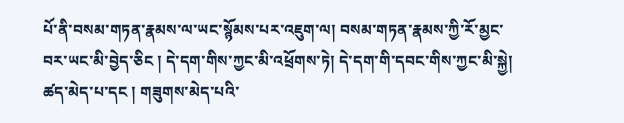པོ་ནི་བསམ་གཏན་རྣམས་ལ་ཡང་སྙོམས་པར་འཇུག་ལ། བསམ་གཏན་རྣམས་ཀྱི་རོ་མྱང་བར་ཡང་མི་བྱེད་ཅིང ། དེ་དག་གིས་ཀྱང་མི་འཕྲོགས་ཏེ། དེ་དག་གི་དབང་གིས་ཀྱང་མི་སྐྱེ། ཚད་མེད་པ་དང ། གཟུགས་མེད་པའི་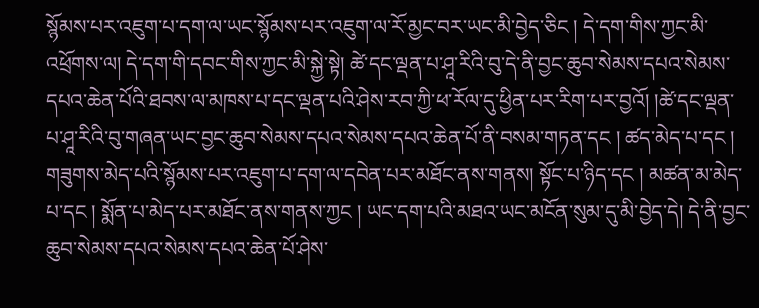སྙོམས་པར་འཇུག་པ་དག་ལ་ཡང་སྙོམས་པར་འཇུག་ལ་རོ་མྱང་བར་ཡང་མི་བྱེད་ཅིང ། དེ་དག་གིས་ཀྱང་མི་འཕྲོགས་ལ། དེ་དག་གི་དབང་གིས་ཀྱང་མི་སྐྱེ་སྟེ། ཚེ་དང་ལྡན་པ་ཤཱ་རིའི་བུ་དེ་ནི་བྱང་ཆུབ་སེམས་དཔའ་སེམས་དཔའ་ཆེན་པོའི་ཐབས་ལ་མཁས་པ་དང་ལྡན་པའི་ཤེས་རབ་ཀྱི་ཕ་རོལ་དུ་ཕྱིན་པར་རིག་པར་བྱའོ། །ཚེ་དང་ལྡན་པ་ཤཱ་རིའི་བུ་གཞན་ཡང་བྱང་ཆུབ་སེམས་དཔའ་སེམས་དཔའ་ཆེན་པོ་ནི་བསམ་གཏན་དང ། ཚད་མེད་པ་དང ། གཟུགས་མེད་པའི་སྙོམས་པར་འཇུག་པ་དག་ལ་དབེན་པར་མཐོང་ནས་གནས། སྟོང་པ་ཉིད་དང ། མཚན་མ་མེད་པ་དང ། སྨོན་པ་མེད་པར་མཐོང་ནས་གནས་ཀྱང ། ཡང་དག་པའི་མཐའ་ཡང་མངོན་སུམ་དུ་མི་བྱེད་དེ། དེ་ནི་བྱང་ཆུབ་སེམས་དཔའ་སེམས་དཔའ་ཆེན་པོ་ཤེས་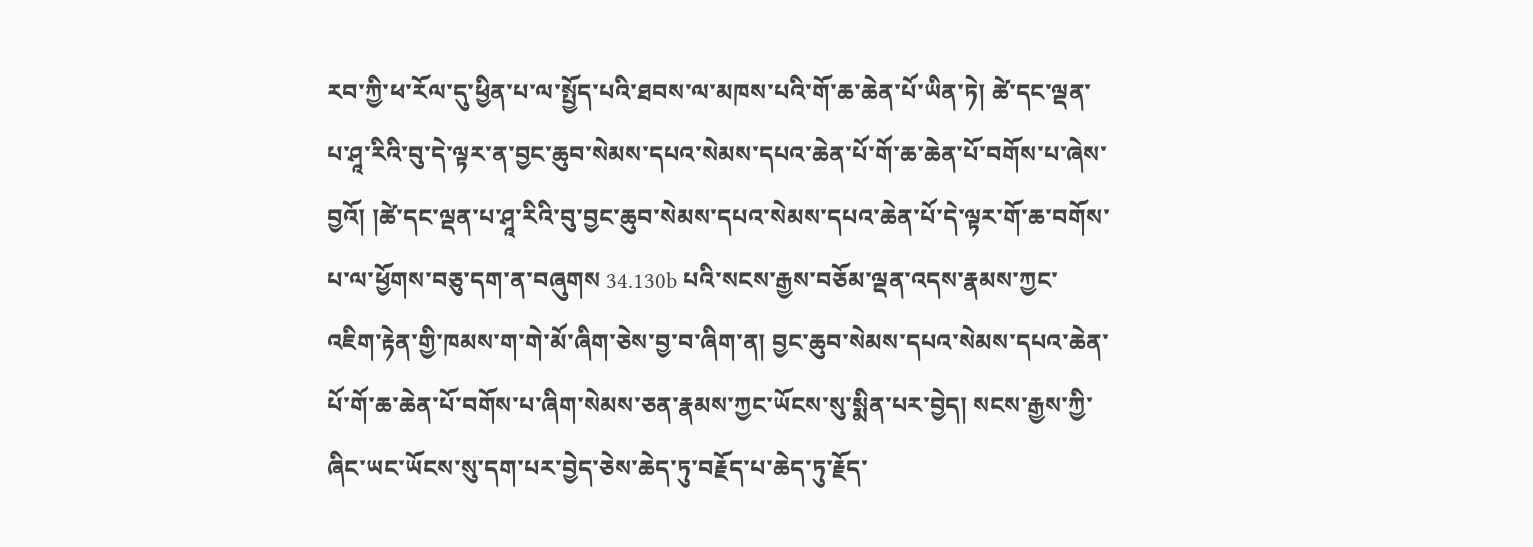རབ་ཀྱི་ཕ་རོལ་དུ་ཕྱིན་པ་ལ་སྤྱོད་པའི་ཐབས་ལ་མཁས་པའི་གོ་ཆ་ཆེན་པོ་ཡིན་ཏེ། ཚེ་དང་ལྡན་པ་ཤཱ་རིའི་བུ་དེ་ལྟར་ན་བྱང་ཆུབ་སེམས་དཔའ་སེམས་དཔའ་ཆེན་པོ་གོ་ཆ་ཆེན་པོ་བགོས་པ་ཞེས་བྱའོ། །ཚེ་དང་ལྡན་པ་ཤཱ་རིའི་བུ་བྱང་ཆུབ་སེམས་དཔའ་སེམས་དཔའ་ཆེན་པོ་དེ་ལྟར་གོ་ཆ་བགོས་པ་ལ་ཕྱོགས་བཅུ་དག་ན་བཞུགས 34.130b པའི་སངས་རྒྱས་བཅོམ་ལྡན་འདས་རྣམས་ཀྱང་འཇིག་རྟེན་གྱི་ཁམས་ག་གེ་མོ་ཞིག་ཅེས་བྱ་བ་ཞིག་ན། བྱང་ཆུབ་སེམས་དཔའ་སེམས་དཔའ་ཆེན་པོ་གོ་ཆ་ཆེན་པོ་བགོས་པ་ཞིག་སེམས་ཅན་རྣམས་ཀྱང་ཡོངས་སུ་སྨིན་པར་བྱེད། སངས་རྒྱས་ཀྱི་ཞིང་ཡང་ཡོངས་སུ་དག་པར་བྱེད་ཅེས་ཆེད་ཏུ་བརྗོད་པ་ཆེད་ཏུ་རྗོད་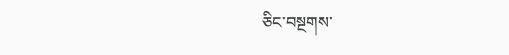ཅིང་བསྔགས་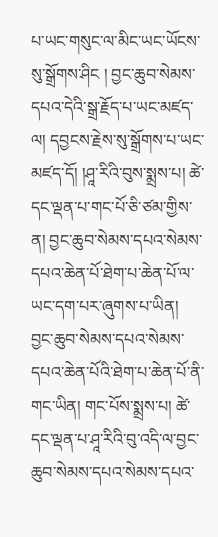པ་ཡང་གསུང་ལ་མིང་ཡང་ཡོངས་སུ་སྒྲོགས་ཤིང ། བྱང་ཆུབ་སེམས་དཔའ་དེའི་སྒྲ་རྗོད་པ་ཡང་མཛད་ལ། དབྱངས་རྗེས་སུ་སྒྲོགས་པ་ཡང་མཛད་དོ། །ཤཱ་རིའི་བུས་སྨྲས་པ། ཚེ་དང་ལྡན་པ་གང་པོ་ཅི་ཙམ་གྱིས་ན། བྱང་ཆུབ་སེམས་དཔའ་སེམས་དཔའ་ཆེན་པོ་ཐེག་པ་ཆེན་པོ་ལ་ཡང་དག་པར་ཞུགས་པ་ཡིན། བྱང་ཆུབ་སེམས་དཔའ་སེམས་དཔའ་ཆེན་པོའི་ཐེག་པ་ཆེན་པོ་ནི་གང་ཡིན། གང་པོས་སྨྲས་པ། ཚེ་དང་ལྡན་པ་ཤཱ་རིའི་བུ་འདི་ལ་བྱང་ཆུབ་སེམས་དཔའ་སེམས་དཔའ་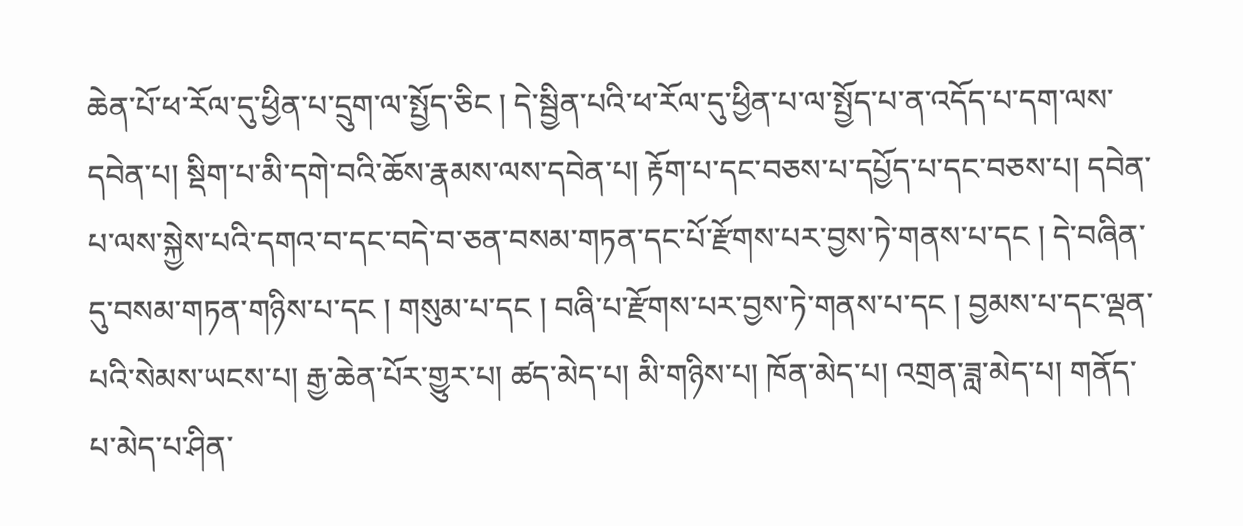ཆེན་པོ་ཕ་རོལ་དུ་ཕྱིན་པ་དྲུག་ལ་སྤྱོད་ཅིང ། དེ་སྦྱིན་པའི་ཕ་རོལ་དུ་ཕྱིན་པ་ལ་སྤྱོད་པ་ན་འདོད་པ་དག་ལས་དབེན་པ། སྡིག་པ་མི་དགེ་བའི་ཆོས་རྣམས་ལས་དབེན་པ། རྟོག་པ་དང་བཅས་པ་དཔྱོད་པ་དང་བཅས་པ། དབེན་པ་ལས་སྐྱེས་པའི་དགའ་བ་དང་བདེ་བ་ཅན་བསམ་གཏན་དང་པོ་རྫོགས་པར་བྱས་ཏེ་གནས་པ་དང ། དེ་བཞིན་དུ་བསམ་གཏན་གཉིས་པ་དང ། གསུམ་པ་དང ། བཞི་པ་རྫོགས་པར་བྱས་ཏེ་གནས་པ་དང ། བྱམས་པ་དང་ལྡན་པའི་སེམས་ཡངས་པ། རྒྱ་ཆེན་པོར་གྱུར་པ། ཚད་མེད་པ། མི་གཉིས་པ། ཁོན་མེད་པ། འགྲན་ཟླ་མེད་པ། གནོད་པ་མེད་པ་ཤིན་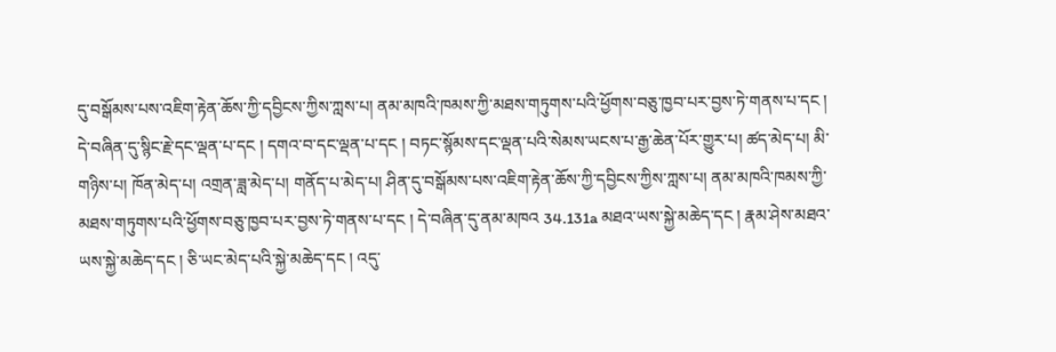དུ་བསྒོམས་པས་འཇིག་རྟེན་ཆོས་ཀྱི་དབྱིངས་ཀྱིས་ཀླས་པ། ནམ་མཁའི་ཁམས་ཀྱི་མཐས་གཏུགས་པའི་ཕྱོགས་བཅུ་ཁྱབ་པར་བྱས་ཏེ་གནས་པ་དང ། དེ་བཞིན་དུ་སྙིང་རྗེ་དང་ལྡན་པ་དང ། དགའ་བ་དང་ལྡན་པ་དང ། བཏང་སྙོམས་དང་ལྡན་པའི་སེམས་ཡངས་པ་རྒྱ་ཆེན་པོར་གྱུར་པ། ཚད་མེད་པ། མི་གཉིས་པ། ཁོན་མེད་པ། འགྲན་ཟླ་མེད་པ། གནོད་པ་མེད་པ། ཤིན་དུ་བསྒོམས་པས་འཇིག་རྟེན་ཆོས་ཀྱི་དབྱིངས་ཀྱིས་ཀླས་པ། ནམ་མཁའི་ཁམས་ཀྱི་མཐས་གཏུགས་པའི་ཕྱོགས་བཅུ་ཁྱབ་པར་བྱས་ཏེ་གནས་པ་དང ། དེ་བཞིན་དུ་ནམ་མཁའ 34.131a མཐའ་ཡས་སྐྱེ་མཆེད་དང ། རྣམ་ཤེས་མཐའ་ཡས་སྐྱེ་མཆེད་དང ། ཅི་ཡང་མེད་པའི་སྐྱེ་མཆེད་དང ། འདུ་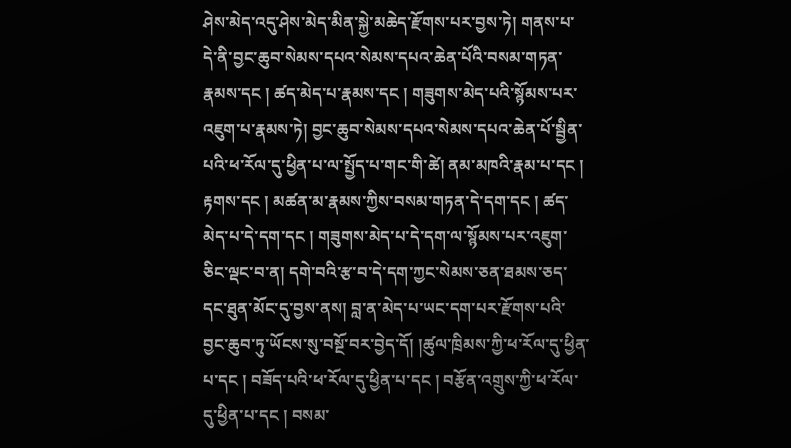ཤེས་མེད་འདུ་ཤེས་མེད་མིན་སྐྱེ་མཆེད་རྫོགས་པར་བྱས་ཏེ། གནས་པ་དེ་ནི་བྱང་ཆུབ་སེམས་དཔའ་སེམས་དཔའ་ཆེན་པོའི་བསམ་གཏན་རྣམས་དང ། ཚད་མེད་པ་རྣམས་དང ། གཟུགས་མེད་པའི་སྙོམས་པར་འཇུག་པ་རྣམས་ཏེ། བྱང་ཆུབ་སེམས་དཔའ་སེམས་དཔའ་ཆེན་པོ་སྦྱིན་པའི་ཕ་རོལ་དུ་ཕྱིན་པ་ལ་སྤྱོད་པ་གང་གི་ཚེ། ནམ་མཁའི་རྣམ་པ་དང ། རྟགས་དང ། མཚན་མ་རྣམས་ཀྱིས་བསམ་གཏན་དེ་དག་དང ། ཚད་མེད་པ་དེ་དག་དང ། གཟུགས་མེད་པ་དེ་དག་ལ་སྙོམས་པར་འཇུག་ཅིང་ལྡང་བ་ན། དགེ་བའི་རྩ་བ་དེ་དག་ཀྱང་སེམས་ཅན་ཐམས་ཅད་དང་ཐུན་མོང་དུ་བྱས་ནས། བླ་ན་མེད་པ་ཡང་དག་པར་རྫོགས་པའི་བྱང་ཆུབ་ཏུ་ཡོངས་སུ་བསྔོ་བར་བྱེད་དོ། །ཚུལ་ཁྲིམས་ཀྱི་ཕ་རོལ་དུ་ཕྱིན་པ་དང ། བཟོད་པའི་ཕ་རོལ་དུ་ཕྱིན་པ་དང ། བརྩོན་འགྲུས་ཀྱི་ཕ་རོལ་དུ་ཕྱིན་པ་དང ། བསམ་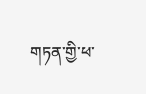གཏན་གྱི་ཕ་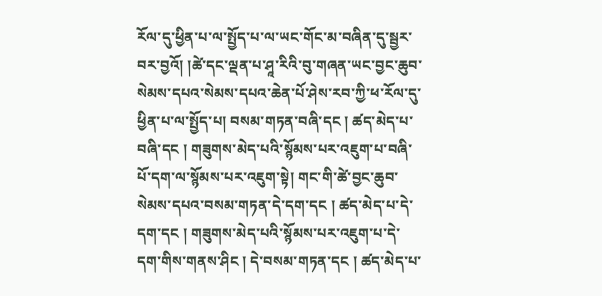རོལ་དུ་ཕྱིན་པ་ལ་སྤྱོད་པ་ལ་ཡང་གོང་མ་བཞིན་དུ་སྦྱར་བར་བྱའོ། །ཚེ་དང་ལྡན་པ་ཤཱ་རིའི་བུ་གཞན་ཡང་བྱང་ཆུབ་སེམས་དཔའ་སེམས་དཔའ་ཆེན་པོ་ཤེས་རབ་ཀྱི་ཕ་རོལ་དུ་ཕྱིན་པ་ལ་སྤྱོད་པ། བསམ་གཏན་བཞི་དང ། ཚད་མེད་པ་བཞི་དང ། གཟུགས་མེད་པའི་སྙོམས་པར་འཇུག་པ་བཞི་པོ་དག་ལ་སྙོམས་པར་འཇུག་སྟེ། གང་གི་ཚེ་བྱང་ཆུབ་སེམས་དཔའ་བསམ་གཏན་དེ་དག་དང ། ཚད་མེད་པ་དེ་དག་དང ། གཟུགས་མེད་པའི་སྙོམས་པར་འཇུག་པ་དེ་དག་གིས་གནས་ཤིང ། དེ་བསམ་གཏན་དང ། ཚད་མེད་པ་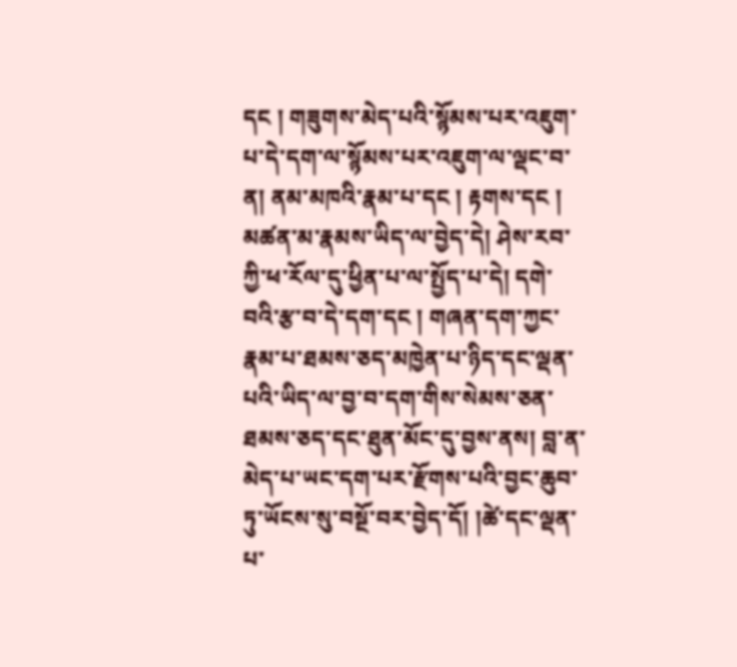དང ། གཟུགས་མེད་པའི་སྙོམས་པར་འཇུག་པ་དེ་དག་ལ་སྙོམས་པར་འཇུག་ལ་ལྡང་བ་ན། ནམ་མཁའི་རྣམ་པ་དང ། རྟགས་དང ། མཚན་མ་རྣམས་ཡིད་ལ་བྱེད་དེ། ཤེས་རབ་ཀྱི་ཕ་རོལ་དུ་ཕྱིན་པ་ལ་སྤྱོད་པ་དེ། དགེ་བའི་རྩ་བ་དེ་དག་དང ། གཞན་དག་ཀྱང་རྣམ་པ་ཐམས་ཅད་མཁྱེན་པ་ཉིད་དང་ལྡན་པའི་ཡིད་ལ་བྱ་བ་དག་གིས་སེམས་ཅན་ཐམས་ཅད་དང་ཐུན་མོང་དུ་བྱས་ནས། བླ་ན་མེད་པ་ཡང་དག་པར་རྫོགས་པའི་བྱང་ཆུབ་ཏུ་ཡོངས་སུ་བསྔོ་བར་བྱེད་དོ། །ཚེ་དང་ལྡན་པ་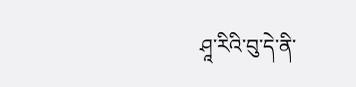ཤཱ་རིའི་བུ་དེ་ནི་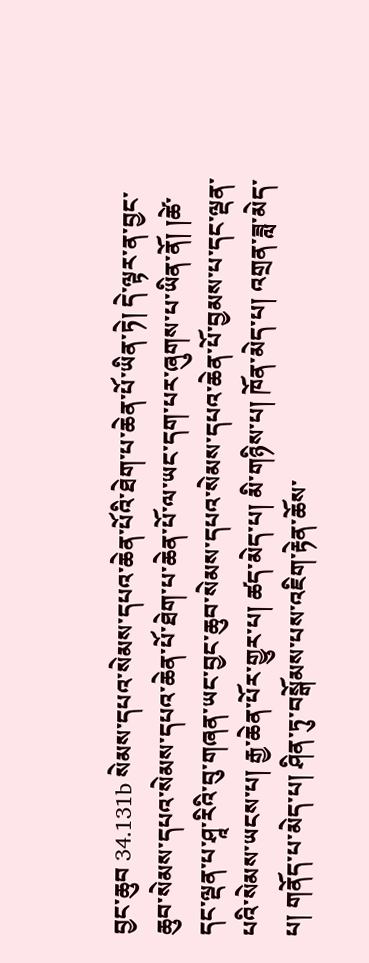བྱང་ཆུབ 34.131b སེམས་དཔའ་སེམས་དཔའ་ཆེན་པོའི་ཐེག་པ་ཆེན་པོ་ཡིན་ཏེ། དེ་ལྟར་ན་བྱང་ཆུབ་སེམས་དཔའ་སེམས་དཔའ་ཆེན་པོ་ཐེག་པ་ཆེན་པོ་ལ་ཡང་དག་པར་ཞུགས་པ་ཡིན་ནོ། །ཚེ་དང་ལྡན་པ་ཤཱ་རིའི་བུ་གཞན་ཡང་བྱང་ཆུབ་སེམས་དཔའ་སེམས་དཔའ་ཆེན་པོ་བྱམས་པ་དང་ལྡན་པའི་སེམས་ཡངས་པ། རྒྱ་ཆེན་པོར་གྱུར་པ། ཚད་མེད་པ། མི་གཉིས་པ། ཁོན་མེད་པ། འགྲན་ཟླ་མེད་པ། གནོད་པ་མེད་པ། ཤིན་ཏུ་བསྒོམས་པས་འཇིག་རྟེན་ཆོས་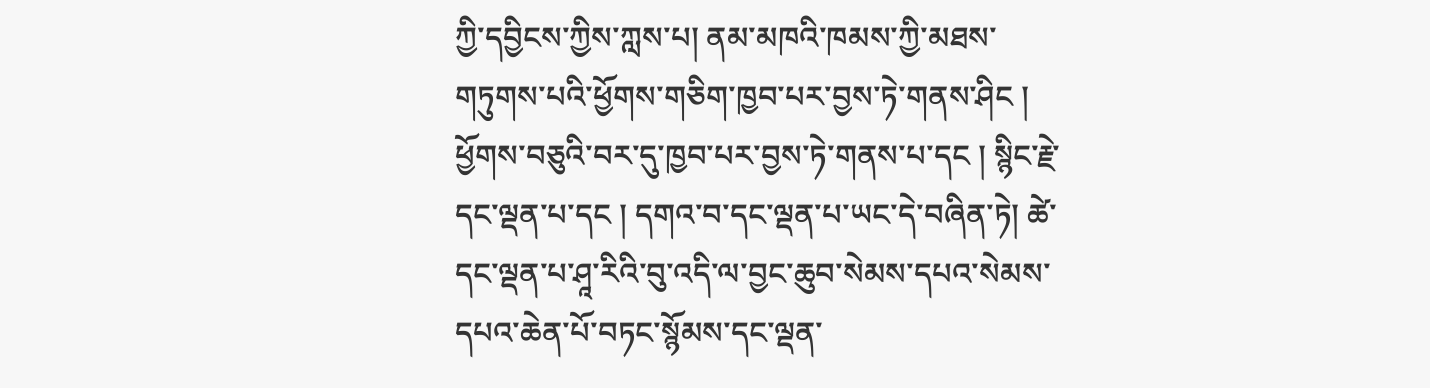ཀྱི་དབྱིངས་ཀྱིས་ཀླས་པ། ནམ་མཁའི་ཁམས་ཀྱི་མཐས་གཏུགས་པའི་ཕྱོགས་གཅིག་ཁྱབ་པར་བྱས་ཏེ་གནས་ཤིང ། ཕྱོགས་བཅུའི་བར་དུ་ཁྱབ་པར་བྱས་ཏེ་གནས་པ་དང ། སྙིང་རྗེ་དང་ལྡན་པ་དང ། དགའ་བ་དང་ལྡན་པ་ཡང་དེ་བཞིན་ཏེ། ཚེ་དང་ལྡན་པ་ཤཱ་རིའི་བུ་འདི་ལ་བྱང་ཆུབ་སེམས་དཔའ་སེམས་དཔའ་ཆེན་པོ་བཏང་སྙོམས་དང་ལྡན་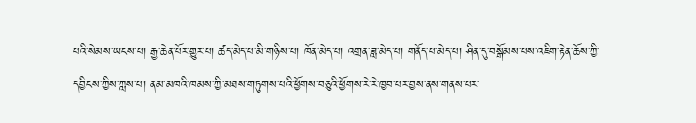པའི་སེམས་ཡངས་པ། རྒྱ་ཆེན་པོར་གྱུར་པ། ཚད་མེད་པ་མི་གཉིས་པ། ཁོན་མེད་པ། འགྲན་ཟླ་མེད་པ། གནོད་པ་མེད་པ། ཤིན་དུ་བསྒོམས་པས་འཇིག་རྟེན་ཆོས་ཀྱི་དབྱིངས་ཀྱིས་ཀླས་པ། ནམ་མཁའི་ཁམས་ཀྱི་མཐས་གཏུགས་པའི་ཕྱོགས་བཅུའི་ཕྱོགས་རེ་རེ་ཁྱབ་པར་བྱས་ནས་གནས་པར་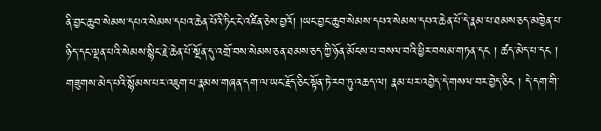ནི་བྱང་ཆུབ་སེམས་དཔའ་སེམས་དཔའ་ཆེན་པོའི་ཏིང་ངེ་འཛིན་ཅེས་བྱའོ། །ཡང་བྱང་ཆུབ་སེམས་དཔའ་སེམས་དཔའ་ཆེན་པོ་དེ་རྣམ་པ་ཐམས་ཅད་མཁྱེན་པ་ཉིད་དང་ལྡན་པའི་སེམས་སྙིང་རྗེ་ཆེན་པོ་སྔོན་དུ་འགྲོ་བས་སེམས་ཅན་ཐམས་ཅད་ཀྱི་ཉོན་མོངས་པ་བསལ་བའི་ཕྱིར་བསམ་གཏན་དང ། ཚད་མེད་པ་དང ། གཟུགས་མེད་པའི་སྙོམས་པར་འཇུག་པ་རྣམས་གཞན་དག་ལ་ཡང་རྗོད་ཅིང་སྟོན་ཏེ་རབ་ཏུ་འཆད་ལ། རྣམ་པར་འབྱེད་དེ་གསལ་བར་བྱེད་ཅིང ། དེ་དག་གི་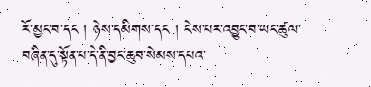རོ་མྱང་བ་དང ། ཉེས་དམིགས་དང ། ངེས་པར་འབྱུང་བ་ཡང་ཚུལ་བཞིན་དུ་སྟོན་པ་དེ་ནི་བྱང་ཆུབ་སེམས་དཔའ་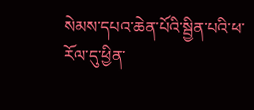སེམས་དཔའ་ཆེན་པོའི་སྦྱིན་པའི་ཕ་རོལ་དུ་ཕྱིན་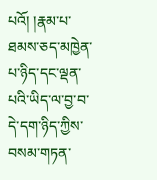པའོ། །རྣམ་པ་ཐམས་ཅད་མཁྱེན་པ་ཉིད་དང་ལྡན་པའི་ཡིད་ལ་བྱ་བ་དེ་དག་ཉིད་ཀྱིས་བསམ་གཏན་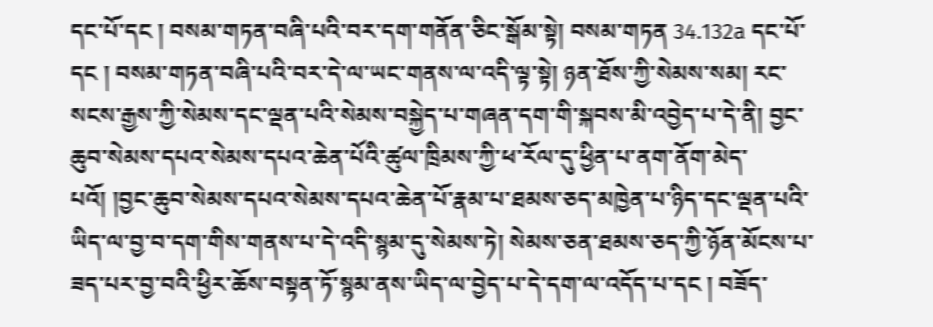དང་པོ་དང ། བསམ་གཏན་བཞི་པའི་བར་དག་གནོན་ཅིང་སྒོམ་སྟེ། བསམ་གཏན 34.132a དང་པོ་དང ། བསམ་གཏན་བཞི་པའི་བར་དེ་ལ་ཡང་གནས་ལ་འདི་ལྟ་སྟེ། ཉན་ཐོས་ཀྱི་སེམས་སམ། རང་སངས་རྒྱས་ཀྱི་སེམས་དང་ལྡན་པའི་སེམས་བསྐྱེད་པ་གཞན་དག་གི་སྐབས་མི་འབྱེད་པ་དེ་ནི། བྱང་ཆུབ་སེམས་དཔའ་སེམས་དཔའ་ཆེན་པོའི་ཚུལ་ཁྲིམས་ཀྱི་ཕ་རོལ་དུ་ཕྱིན་པ་ནག་ནོག་མེད་པའོ། །བྱང་ཆུབ་སེམས་དཔའ་སེམས་དཔའ་ཆེན་པོ་རྣམ་པ་ཐམས་ཅད་མཁྱེན་པ་ཉིད་དང་ལྡན་པའི་ཡིད་ལ་བྱ་བ་དག་གིས་གནས་པ་དེ་འདི་སྙམ་དུ་སེམས་ཏེ། སེམས་ཅན་ཐམས་ཅད་ཀྱི་ཉོན་མོངས་པ་ཟད་པར་བྱ་བའི་ཕྱིར་ཆོས་བསྟན་ཏོ་སྙམ་ནས་ཡིད་ལ་བྱེད་པ་དེ་དག་ལ་འདོད་པ་དང ། བཟོད་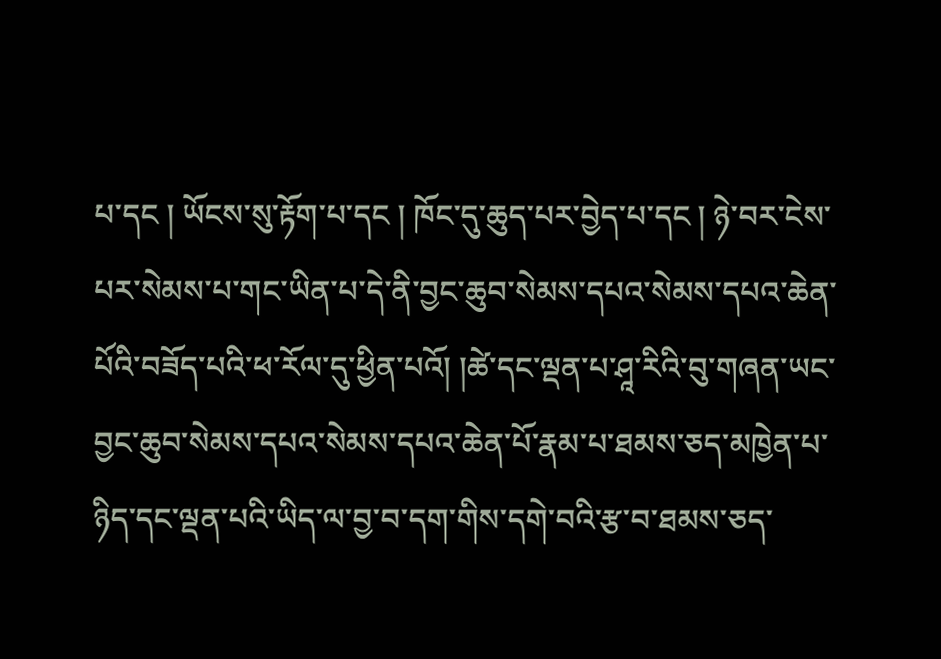པ་དང ། ཡོངས་སུ་རྟོག་པ་དང ། ཁོང་དུ་ཆུད་པར་བྱེད་པ་དང ། ཉེ་བར་ངེས་པར་སེམས་པ་གང་ཡིན་པ་དེ་ནི་བྱང་ཆུབ་སེམས་དཔའ་སེམས་དཔའ་ཆེན་པོའི་བཟོད་པའི་ཕ་རོལ་དུ་ཕྱིན་པའོ། །ཚེ་དང་ལྡན་པ་ཤཱ་རིའི་བུ་གཞན་ཡང་བྱང་ཆུབ་སེམས་དཔའ་སེམས་དཔའ་ཆེན་པོ་རྣམ་པ་ཐམས་ཅད་མཁྱེན་པ་ཉིད་དང་ལྡན་པའི་ཡིད་ལ་བྱ་བ་དག་གིས་དགེ་བའི་རྩ་བ་ཐམས་ཅད་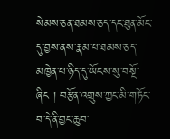སེམས་ཅན་ཐམས་ཅད་དང་ཐུན་མོང་དུ་བྱས་ནས་རྣམ་པ་ཐམས་ཅད་མཁྱེན་པ་ཉིད་དུ་ཡོངས་སུ་བསྔོ་ཞིང ། བརྩོན་འགྲུས་ཀྱང་མི་གཏོང་བ་དེ་ནི་བྱང་ཆུབ་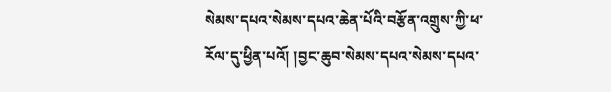སེམས་དཔའ་སེམས་དཔའ་ཆེན་པོའི་བརྩོན་འགྲུས་ཀྱི་ཕ་རོལ་དུ་ཕྱིན་པའོ། །བྱང་ཆུབ་སེམས་དཔའ་སེམས་དཔའ་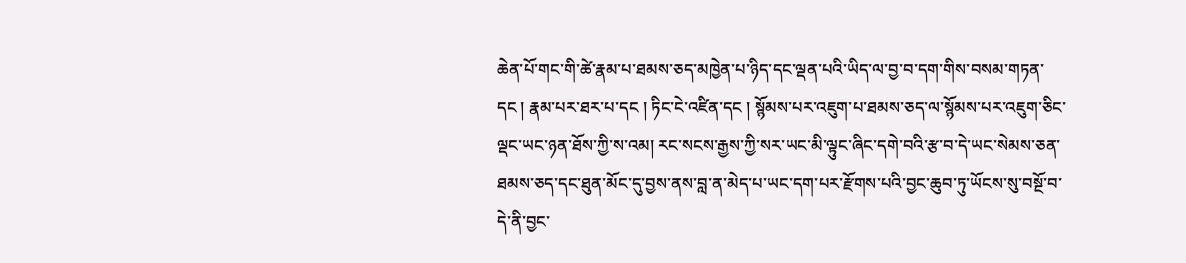ཆེན་པོ་གང་གི་ཚེ་རྣམ་པ་ཐམས་ཅད་མཁྱེན་པ་ཉིད་དང་ལྡན་པའི་ཡིད་ལ་བྱ་བ་དག་གིས་བསམ་གཏན་དང ། རྣམ་པར་ཐར་པ་དང ། ཏིང་ངེ་འཛིན་དང ། སྙོམས་པར་འཇུག་པ་ཐམས་ཅད་ལ་སྙོམས་པར་འཇུག་ཅིང་ལྡང་ཡང་ཉན་ཐོས་ཀྱི་ས་འམ། རང་སངས་རྒྱས་ཀྱི་སར་ཡང་མི་ལྟུང་ཞིང་དགེ་བའི་རྩ་བ་དེ་ཡང་སེམས་ཅན་ཐམས་ཅད་དང་ཐུན་མོང་དུ་བྱས་ནས་བླ་ན་མེད་པ་ཡང་དག་པར་རྫོགས་པའི་བྱང་ཆུབ་ཏུ་ཡོངས་སུ་བསྔོ་བ་དེ་ནི་བྱང་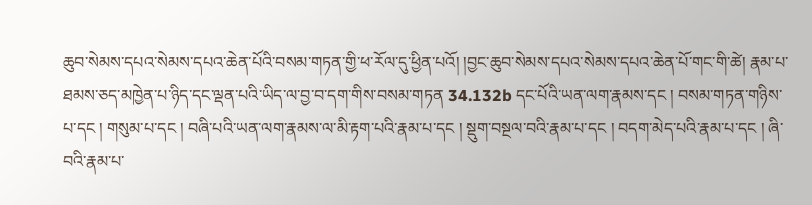ཆུབ་སེམས་དཔའ་སེམས་དཔའ་ཆེན་པོའི་བསམ་གཏན་གྱི་ཕ་རོལ་དུ་ཕྱིན་པའོ། །བྱང་ཆུབ་སེམས་དཔའ་སེམས་དཔའ་ཆེན་པོ་གང་གི་ཚེ། རྣམ་པ་ཐམས་ཅད་མཁྱེན་པ་ཉིད་དང་ལྡན་པའི་ཡིད་ལ་བྱ་བ་དག་གིས་བསམ་གཏན 34.132b དང་པོའི་ཡན་ལག་རྣམས་དང ། བསམ་གཏན་གཉིས་པ་དང ། གསུམ་པ་དང ། བཞི་པའི་ཡན་ལག་རྣམས་ལ་མི་རྟག་པའི་རྣམ་པ་དང ། སྡུག་བསྔལ་བའི་རྣམ་པ་དང ། བདག་མེད་པའི་རྣམ་པ་དང ། ཞི་བའི་རྣམ་པ་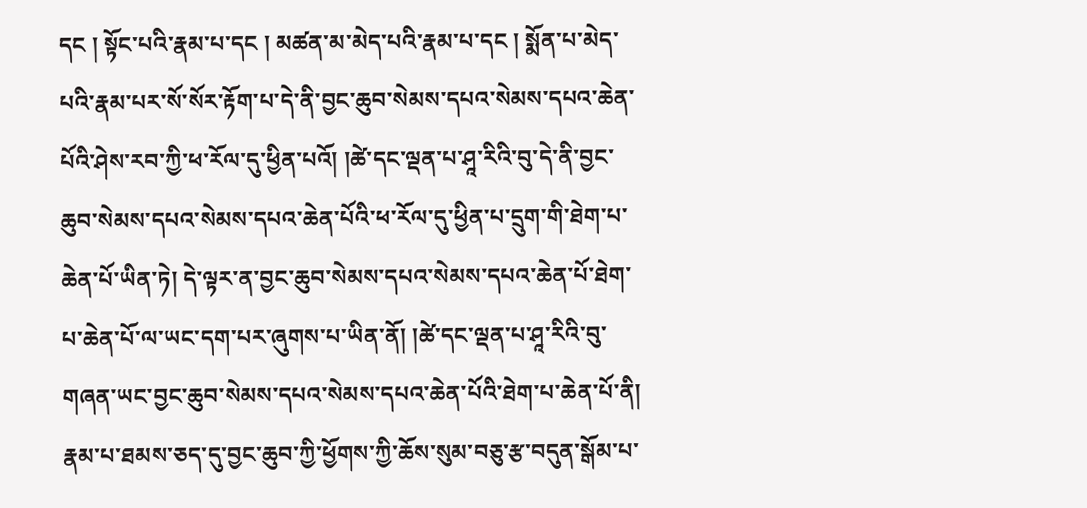དང ། སྟོང་པའི་རྣམ་པ་དང ། མཚན་མ་མེད་པའི་རྣམ་པ་དང ། སྨོན་པ་མེད་པའི་རྣམ་པར་སོ་སོར་རྟོག་པ་དེ་ནི་བྱང་ཆུབ་སེམས་དཔའ་སེམས་དཔའ་ཆེན་པོའི་ཤེས་རབ་ཀྱི་ཕ་རོལ་དུ་ཕྱིན་པའོ། །ཚེ་དང་ལྡན་པ་ཤཱ་རིའི་བུ་དེ་ནི་བྱང་ཆུབ་སེམས་དཔའ་སེམས་དཔའ་ཆེན་པོའི་ཕ་རོལ་དུ་ཕྱིན་པ་དྲུག་གི་ཐེག་པ་ཆེན་པོ་ཡིན་ཏེ། དེ་ལྟར་ན་བྱང་ཆུབ་སེམས་དཔའ་སེམས་དཔའ་ཆེན་པོ་ཐེག་པ་ཆེན་པོ་ལ་ཡང་དག་པར་ཞུགས་པ་ཡིན་ནོ། །ཚེ་དང་ལྡན་པ་ཤཱ་རིའི་བུ་གཞན་ཡང་བྱང་ཆུབ་སེམས་དཔའ་སེམས་དཔའ་ཆེན་པོའི་ཐེག་པ་ཆེན་པོ་ནི། རྣམ་པ་ཐམས་ཅད་དུ་བྱང་ཆུབ་ཀྱི་ཕྱོགས་ཀྱི་ཆོས་སུམ་བཅུ་རྩ་བདུན་སྒོམ་པ་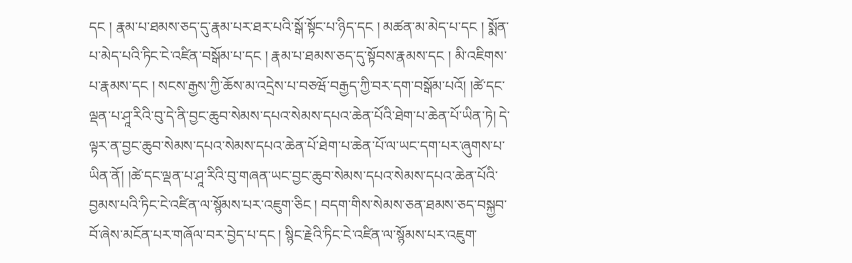དང ། རྣམ་པ་ཐམས་ཅད་དུ་རྣམ་པར་ཐར་པའི་སྒོ་སྟོང་པ་ཉིད་དང ། མཚན་མ་མེད་པ་དང ། སྨོན་པ་མེད་པའི་ཏིང་ངེ་འཛིན་བསྒོམ་པ་དང ། རྣམ་པ་ཐམས་ཅད་དུ་སྟོབས་རྣམས་དང ། མི་འཇིགས་པ་རྣམས་དང ། སངས་རྒྱས་ཀྱི་ཆོས་མ་འདྲེས་པ་བཅཝོ་བརྒྱད་ཀྱི་བར་དག་བསྒོམ་པའོ། །ཚེ་དང་ལྡན་པ་ཤཱ་རིའི་བུ་དེ་ནི་བྱང་ཆུབ་སེམས་དཔའ་སེམས་དཔའ་ཆེན་པོའི་ཐེག་པ་ཆེན་པོ་ཡིན་ཏེ། དེ་ལྟར་ན་བྱང་ཆུབ་སེམས་དཔའ་སེམས་དཔའ་ཆེན་པོ་ཐེག་པ་ཆེན་པོ་ལ་ཡང་དག་པར་ཞུགས་པ་ཡིན་ནོ། །ཚེ་དང་ལྡན་པ་ཤཱ་རིའི་བུ་གཞན་ཡང་བྱང་ཆུབ་སེམས་དཔའ་སེམས་དཔའ་ཆེན་པོའི་བྱམས་པའི་ཏིང་ངེ་འཛིན་ལ་སྙོམས་པར་འཇུག་ཅིང ། བདག་གིས་སེམས་ཅན་ཐམས་ཅད་བསྐྱབ་བོ་ཞེས་མངོན་པར་གཞོལ་བར་བྱེད་པ་དང ། སྙིང་རྗེའི་ཏིང་ངེ་འཛིན་ལ་སྙོམས་པར་འཇུག་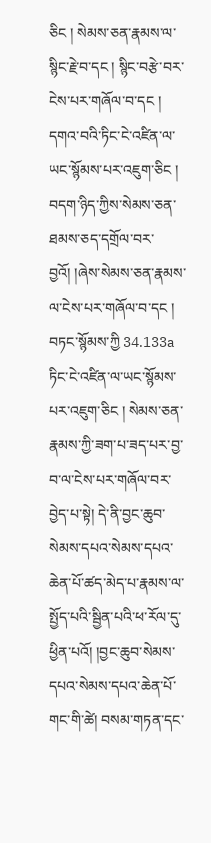ཅིང ། སེམས་ཅན་རྣམས་ལ་སྙིང་རྗེ་བ་དང ། སྙིང་བརྩེ་བར་ངེས་པར་གཞོལ་བ་དང ། དགའ་བའི་ཏིང་ངེ་འཛིན་ལ་ཡང་སྙོམས་པར་འཇུག་ཅིང ། བདག་ཉིད་ཀྱིས་སེམས་ཅན་ཐམས་ཅད་དགྲོལ་བར་བྱའོ། །ཞེས་སེམས་ཅན་རྣམས་ལ་ངེས་པར་གཞོལ་བ་དང ། བཏང་སྙོམས་ཀྱི 34.133a ཏིང་ངེ་འཛིན་ལ་ཡང་སྙོམས་པར་འཇུག་ཅིང ། སེམས་ཅན་རྣམས་ཀྱི་ཟག་པ་ཟད་པར་བྱ་བ་ལ་ངེས་པར་གཞོལ་བར་བྱེད་པ་སྟེ། དེ་ནི་བྱང་ཆུབ་སེམས་དཔའ་སེམས་དཔའ་ཆེན་པོ་ཚད་མེད་པ་རྣམས་ལ་སྤྱོད་པའི་སྦྱིན་པའི་ཕ་རོལ་དུ་ཕྱིན་པའོ། །བྱང་ཆུབ་སེམས་དཔའ་སེམས་དཔའ་ཆེན་པོ་གང་གི་ཚེ། བསམ་གཏན་དང་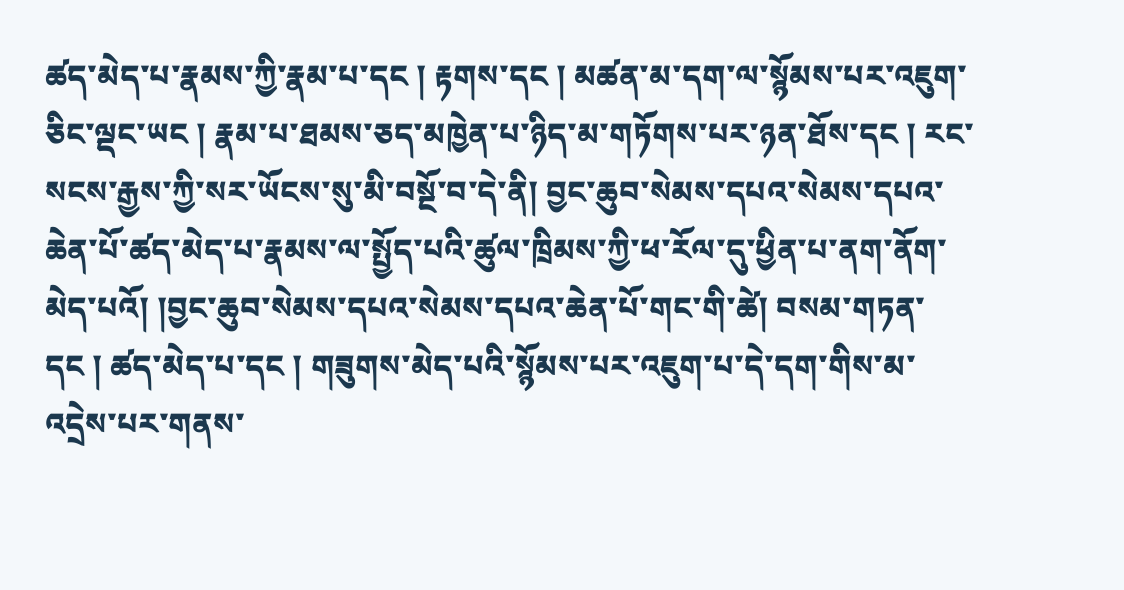ཚད་མེད་པ་རྣམས་ཀྱི་རྣམ་པ་དང ། རྟགས་དང ། མཚན་མ་དག་ལ་སྙོམས་པར་འཇུག་ཅིང་ལྡང་ཡང ། རྣམ་པ་ཐམས་ཅད་མཁྱེན་པ་ཉིད་མ་གཏོགས་པར་ཉན་ཐོས་དང ། རང་སངས་རྒྱས་ཀྱི་སར་ཡོངས་སུ་མི་བསྔོ་བ་དེ་ནི། བྱང་ཆུབ་སེམས་དཔའ་སེམས་དཔའ་ཆེན་པོ་ཚད་མེད་པ་རྣམས་ལ་སྤྱོད་པའི་ཚུལ་ཁྲིམས་ཀྱི་ཕ་རོལ་དུ་ཕྱིན་པ་ནག་ནོག་མེད་པའོ། །བྱང་ཆུབ་སེམས་དཔའ་སེམས་དཔའ་ཆེན་པོ་གང་གི་ཚེ། བསམ་གཏན་དང ། ཚད་མེད་པ་དང ། གཟུགས་མེད་པའི་སྙོམས་པར་འཇུག་པ་དེ་དག་གིས་མ་འདྲེས་པར་གནས་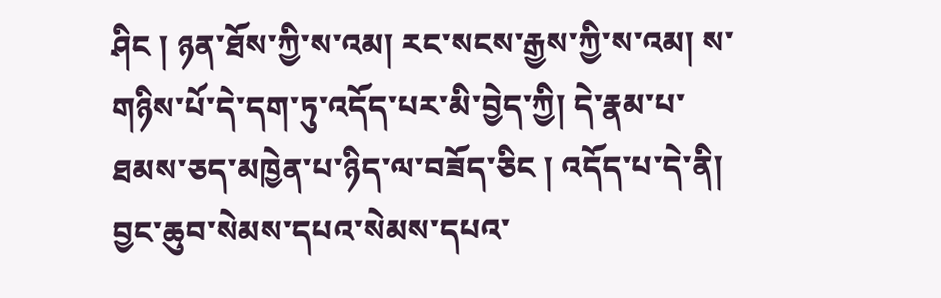ཤིང ། ཉན་ཐོས་ཀྱི་ས་འམ། རང་སངས་རྒྱས་ཀྱི་ས་འམ། ས་གཉིས་པོ་དེ་དག་ཏུ་འདོད་པར་མི་བྱེད་ཀྱི། དེ་རྣམ་པ་ཐམས་ཅད་མཁྱེན་པ་ཉིད་ལ་བཟོད་ཅིང ། འདོད་པ་དེ་ནི། བྱང་ཆུབ་སེམས་དཔའ་སེམས་དཔའ་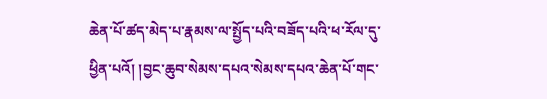ཆེན་པོ་ཚད་མེད་པ་རྣམས་ལ་སྤྱོད་པའི་བཟོད་པའི་ཕ་རོལ་དུ་ཕྱིན་པའོ། །བྱང་ཆུབ་སེམས་དཔའ་སེམས་དཔའ་ཆེན་པོ་གང་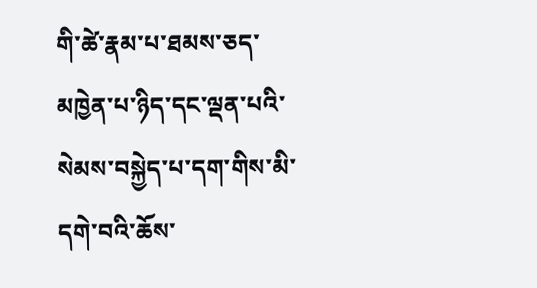གི་ཚེ་རྣམ་པ་ཐམས་ཅད་མཁྱེན་པ་ཉིད་དང་ལྡན་པའི་སེམས་བསྐྱེད་པ་དག་གིས་མི་དགེ་བའི་ཆོས་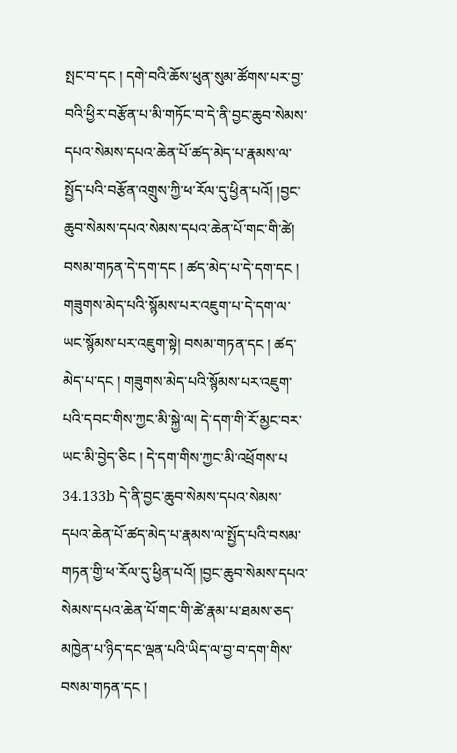སྤང་བ་དང ། དགེ་བའི་ཆོས་ཕུན་སུམ་ཚོགས་པར་བྱ་བའི་ཕྱིར་བརྩོན་པ་མི་གཏོང་བ་དེ་ནི་བྱང་ཆུབ་སེམས་དཔའ་སེམས་དཔའ་ཆེན་པོ་ཚད་མེད་པ་རྣམས་ལ་སྤྱོད་པའི་བརྩོན་འགྲུས་ཀྱི་ཕ་རོལ་དུ་ཕྱིན་པའོ། །བྱང་ཆུབ་སེམས་དཔའ་སེམས་དཔའ་ཆེན་པོ་གང་གི་ཚེ། བསམ་གཏན་དེ་དག་དང ། ཚད་མེད་པ་དེ་དག་དང ། གཟུགས་མེད་པའི་སྙོམས་པར་འཇུག་པ་དེ་དག་ལ་ཡང་སྙོམས་པར་འཇུག་སྟེ། བསམ་གཏན་དང ། ཚད་མེད་པ་དང ། གཟུགས་མེད་པའི་སྙོམས་པར་འཇུག་པའི་དབང་གིས་ཀྱང་མི་སྐྱེ་ལ། དེ་དག་གི་རོ་མྱང་བར་ཡང་མི་བྱེད་ཅིང ། དེ་དག་གིས་ཀྱང་མི་འཕྲོགས་པ 34.133b དེ་ནི་བྱང་ཆུབ་སེམས་དཔའ་སེམས་དཔའ་ཆེན་པོ་ཚད་མེད་པ་རྣམས་ལ་སྤྱོད་པའི་བསམ་གཏན་གྱི་ཕ་རོལ་དུ་ཕྱིན་པའོ། །བྱང་ཆུབ་སེམས་དཔའ་སེམས་དཔའ་ཆེན་པོ་གང་གི་ཚེ་རྣམ་པ་ཐམས་ཅད་མཁྱེན་པ་ཉིད་དང་ལྡན་པའི་ཡིད་ལ་བྱ་བ་དག་གིས་བསམ་གཏན་དང །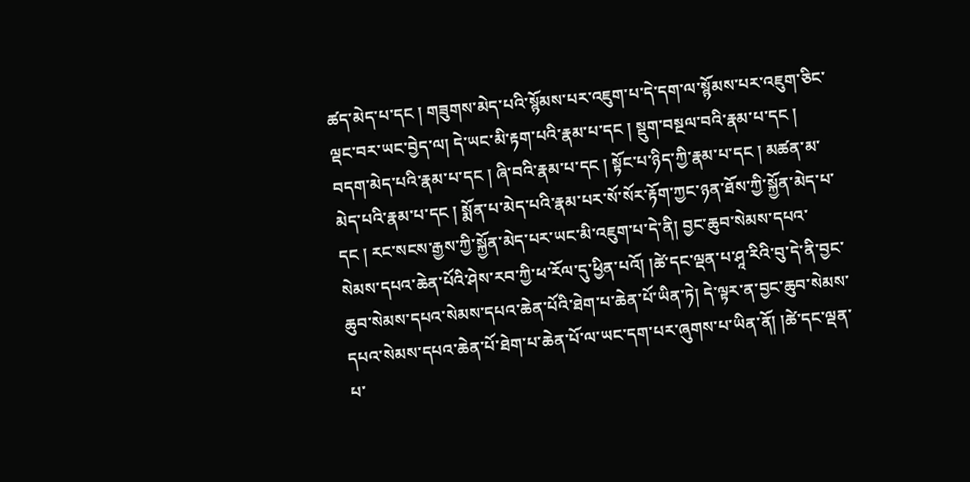ཚད་མེད་པ་དང ། གཟུགས་མེད་པའི་སྙོམས་པར་འཇུག་པ་དེ་དག་ལ་སྙོམས་པར་འཇུག་ཅིང་ལྡང་བར་ཡང་བྱེད་ལ། དེ་ཡང་མི་རྟག་པའི་རྣམ་པ་དང ། སྡུག་བསྔལ་བའི་རྣམ་པ་དང ། བདག་མེད་པའི་རྣམ་པ་དང ། ཞི་བའི་རྣམ་པ་དང ། སྟོང་པ་ཉིད་ཀྱི་རྣམ་པ་དང ། མཚན་མ་མེད་པའི་རྣམ་པ་དང ། སྨོན་པ་མེད་པའི་རྣམ་པར་སོ་སོར་རྟོག་ཀྱང་ཉན་ཐོས་ཀྱི་སྐྱོན་མེད་པ་དང ། རང་སངས་རྒྱས་ཀྱི་སྐྱོན་མེད་པར་ཡང་མི་འཇུག་པ་དེ་ནི། བྱང་ཆུབ་སེམས་དཔའ་སེམས་དཔའ་ཆེན་པོའི་ཤེས་རབ་ཀྱི་ཕ་རོལ་དུ་ཕྱིན་པའོ། །ཚེ་དང་ལྡན་པ་ཤཱ་རིའི་བུ་དེ་ནི་བྱང་ཆུབ་སེམས་དཔའ་སེམས་དཔའ་ཆེན་པོའི་ཐེག་པ་ཆེན་པོ་ཡིན་ཏེ། དེ་ལྟར་ན་བྱང་ཆུབ་སེམས་དཔའ་སེམས་དཔའ་ཆེན་པོ་ཐེག་པ་ཆེན་པོ་ལ་ཡང་དག་པར་ཞུགས་པ་ཡིན་ནོ། །ཚེ་དང་ལྡན་པ་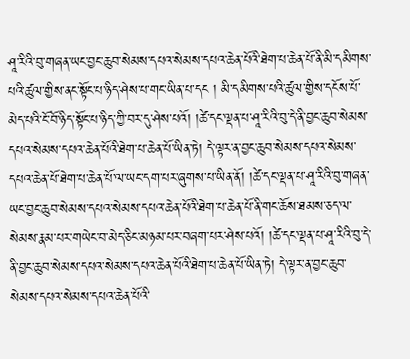ཤཱ་རིའི་བུ་གཞན་ཡང་བྱང་ཆུབ་སེམས་དཔའ་སེམས་དཔའ་ཆེན་པོའི་ཐེག་པ་ཆེན་པོ་ནི་མི་དམིགས་པའི་ཚུལ་གྱིས་ནང་སྟོང་པ་ཉིད་ཤེས་པ་གང་ཡིན་པ་དང ། མི་དམིགས་པའི་ཚུལ་གྱིས་དངོས་པོ་མེད་པའི་ངོ་བོ་ཉིད་སྟོང་པ་ཉིད་ཀྱི་བར་དུ་ཤེས་པའོ། །ཚེ་དང་ལྡན་པ་ཤཱ་རིའི་བུ་དེ་ནི་བྱང་ཆུབ་སེམས་དཔའ་སེམས་དཔའ་ཆེན་པོའི་ཐེག་པ་ཆེན་པོ་ཡིན་ཏེ། དེ་ལྟར་ན་བྱང་ཆུབ་སེམས་དཔའ་སེམས་དཔའ་ཆེན་པོ་ཐེག་པ་ཆེན་པོ་ལ་ཡང་དག་པར་ཞུགས་པ་ཡིན་ནོ། །ཚེ་དང་ལྡན་པ་ཤཱ་རིའི་བུ་གཞན་ཡང་བྱང་ཆུབ་སེམས་དཔའ་སེམས་དཔའ་ཆེན་པོའི་ཐེག་པ་ཆེན་པོ་ནི་གང་ཆོས་ཐམས་ཅད་ལ་སེམས་རྣམ་པར་གཡེང་བ་མེད་ཅིང་མཉམ་པར་བཞག་པར་ཤེས་པའོ། །ཚེ་དང་ལྡན་པ་ཤཱ་རིའི་བུ་དེ་ནི་བྱང་ཆུབ་སེམས་དཔའ་སེམས་དཔའ་ཆེན་པོའི་ཐེག་པ་ཆེན་པོ་ཡིན་ཏེ། དེ་ལྟར་ན་བྱང་ཆུབ་སེམས་དཔའ་སེམས་དཔའ་ཆེན་པོའི་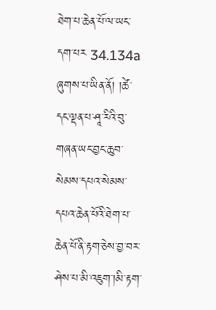ཐེག་པ་ཆེན་པོ་ལ་ཡང་དག་པར 34.134a ཞུགས་པ་ཡིན་ནོ། །ཚེ་དང་ལྡན་པ་ཤཱ་རིའི་བུ་གཞན་ཡང་བྱང་ཆུབ་སེམས་དཔའ་སེམས་དཔའ་ཆེན་པོའི་ཐེག་པ་ཆེན་པོ་ནི་རྟག་ཅེས་བྱ་བར་ཤེས་པ་མི་འཇུག་།མི་རྟག་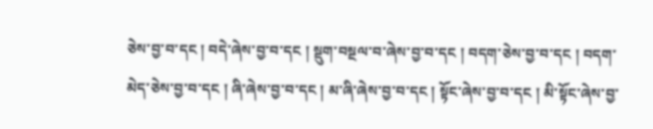ཅེས་བྱ་བ་དང ། བདེ་ཞེས་བྱ་བ་དང ། སྡུག་བསྔལ་བ་ཞེས་བྱ་བ་དང ། བདག་ཅེས་བྱ་བ་དང ། བདག་མེད་ཅེས་བྱ་བ་དང ། ཞི་ཞེས་བྱ་བ་དང ། མ་ཞི་ཞེས་བྱ་བ་དང ། སྟོང་ཞེས་བྱ་བ་དང ། མི་སྟོང་ཞེས་བྱ་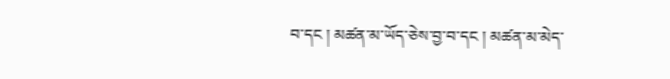བ་དང ། མཚན་མ་ཡོད་ཅེས་བྱ་བ་དང ། མཚན་མ་མེད་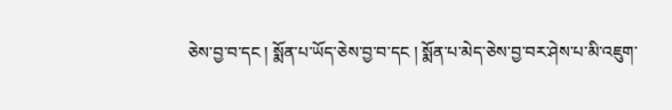ཅེས་བྱ་བ་དང ། སྨོན་པ་ཡོད་ཅེས་བྱ་བ་དང ། སྨོན་པ་མེད་ཅེས་བྱ་བར་ཤེས་པ་མི་འཇུག་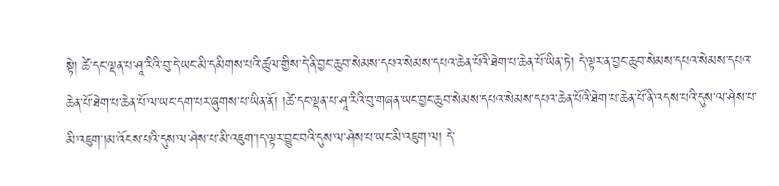སྟེ། ཚེ་དང་ལྡན་པ་ཤཱ་རིའི་བུ་དེ་ཡང་མི་དམིགས་པའི་ཚུལ་གྱིས་དེ་ནི་བྱང་ཆུབ་སེམས་དཔའ་སེམས་དཔའ་ཆེན་པོའི་ཐེག་པ་ཆེན་པོ་ཡིན་ཏེ། དེ་ལྟར་ན་བྱང་ཆུབ་སེམས་དཔའ་སེམས་དཔའ་ཆེན་པོ་ཐེག་པ་ཆེན་པོ་ལ་ཡང་དག་པར་ཞུགས་པ་ཡིན་ནོ། །ཚེ་དང་ལྡན་པ་ཤཱ་རིའི་བུ་གཞན་ཡང་བྱང་ཆུབ་སེམས་དཔའ་སེམས་དཔའ་ཆེན་པོའི་ཐེག་པ་ཆེན་པོ་ནི་འདས་པའི་དུས་ལ་ཤེས་པ་མི་འཇུག་།མ་འོངས་པའི་དུས་ལ་ཤེས་པ་མི་འཇུག་།ད་ལྟར་བྱུང་བའི་དུས་ལ་ཤེས་པ་ཡང་མི་འཇུག་ལ། དེ་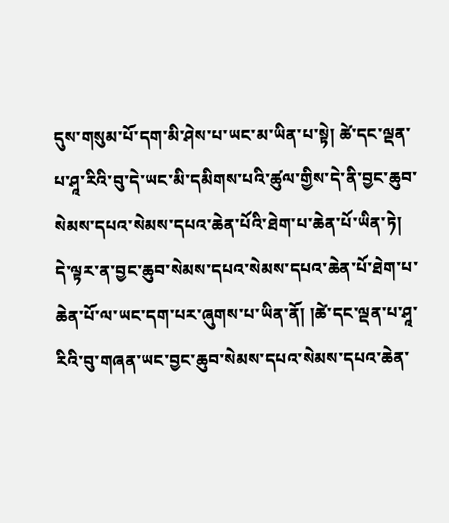དུས་གསུམ་པོ་དག་མི་ཤེས་པ་ཡང་མ་ཡིན་པ་སྟེ། ཚེ་དང་ལྡན་པ་ཤཱ་རིའི་བུ་དེ་ཡང་མི་དམིགས་པའི་ཚུལ་གྱིས་དེ་ནི་བྱང་ཆུབ་སེམས་དཔའ་སེམས་དཔའ་ཆེན་པོའི་ཐེག་པ་ཆེན་པོ་ཡིན་ཏེ། དེ་ལྟར་ན་བྱང་ཆུབ་སེམས་དཔའ་སེམས་དཔའ་ཆེན་པོ་ཐེག་པ་ཆེན་པོ་ལ་ཡང་དག་པར་ཞུགས་པ་ཡིན་ནོ། །ཚེ་དང་ལྡན་པ་ཤཱ་རིའི་བུ་གཞན་ཡང་བྱང་ཆུབ་སེམས་དཔའ་སེམས་དཔའ་ཆེན་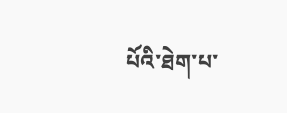པོའི་ཐེག་པ་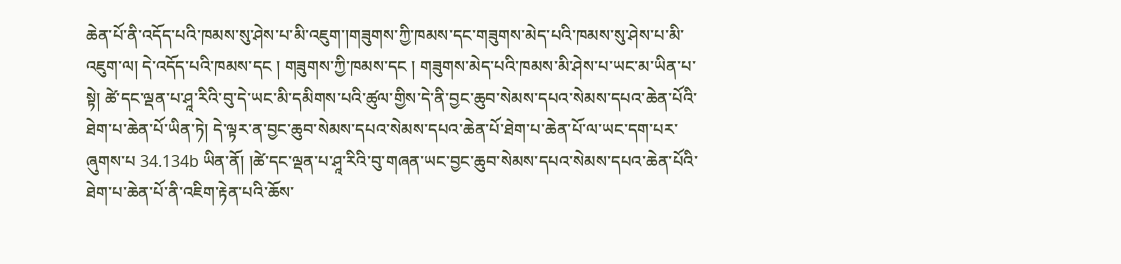ཆེན་པོ་ནི་འདོད་པའི་ཁམས་སུ་ཤེས་པ་མི་འཇུག་།གཟུགས་ཀྱི་ཁམས་དང་གཟུགས་མེད་པའི་ཁམས་སུ་ཤེས་པ་མི་འཇུག་ལ། དེ་འདོད་པའི་ཁམས་དང ། གཟུགས་ཀྱི་ཁམས་དང ། གཟུགས་མེད་པའི་ཁམས་མི་ཤེས་པ་ཡང་མ་ཡིན་པ་སྟེ། ཚེ་དང་ལྡན་པ་ཤཱ་རིའི་བུ་དེ་ཡང་མི་དམིགས་པའི་ཚུལ་གྱིས་དེ་ནི་བྱང་ཆུབ་སེམས་དཔའ་སེམས་དཔའ་ཆེན་པོའི་ཐེག་པ་ཆེན་པོ་ཡིན་ཏེ། དེ་ལྟར་ན་བྱང་ཆུབ་སེམས་དཔའ་སེམས་དཔའ་ཆེན་པོ་ཐེག་པ་ཆེན་པོ་ལ་ཡང་དག་པར་ཞུགས་པ 34.134b ཡིན་ནོ། །ཚེ་དང་ལྡན་པ་ཤཱ་རིའི་བུ་གཞན་ཡང་བྱང་ཆུབ་སེམས་དཔའ་སེམས་དཔའ་ཆེན་པོའི་ཐེག་པ་ཆེན་པོ་ནི་འཇིག་རྟེན་པའི་ཆོས་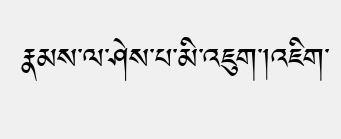རྣམས་ལ་ཤེས་པ་མི་འཇུག་།འཇིག་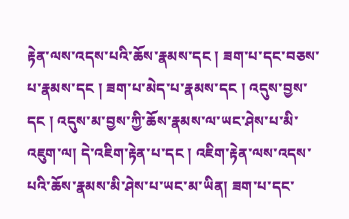རྟེན་ལས་འདས་པའི་ཆོས་རྣམས་དང ། ཟག་པ་དང་བཅས་པ་རྣམས་དང ། ཟག་པ་མེད་པ་རྣམས་དང ། འདུས་བྱས་དང ། འདུས་མ་བྱས་ཀྱི་ཆོས་རྣམས་ལ་ཡང་ཤེས་པ་མི་འཇུག་ལ། དེ་འཇིག་རྟེན་པ་དང ། འཇིག་རྟེན་ལས་འདས་པའི་ཆོས་རྣམས་མི་ཤེས་པ་ཡང་མ་ཡིན། ཟག་པ་དང་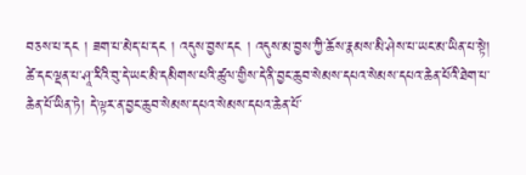བཅས་པ་དང ། ཟག་པ་མེད་པ་དང ། འདུས་བྱས་དང ། འདུས་མ་བྱས་ཀྱི་ཆོས་རྣམས་མི་ཤེས་པ་ཡང་མ་ཡིན་པ་སྟེ། ཚེ་དང་ལྡན་པ་ཤཱ་རིའི་བུ་དེ་ཡང་མི་དམིགས་པའི་ཚུལ་གྱིས་དེ་ནི་བྱང་ཆུབ་སེམས་དཔའ་སེམས་དཔའ་ཆེན་པོའི་ཐེག་པ་ཆེན་པོ་ཡིན་ཏེ། དེ་ལྟར་ན་བྱང་ཆུབ་སེམས་དཔའ་སེམས་དཔའ་ཆེན་པོ་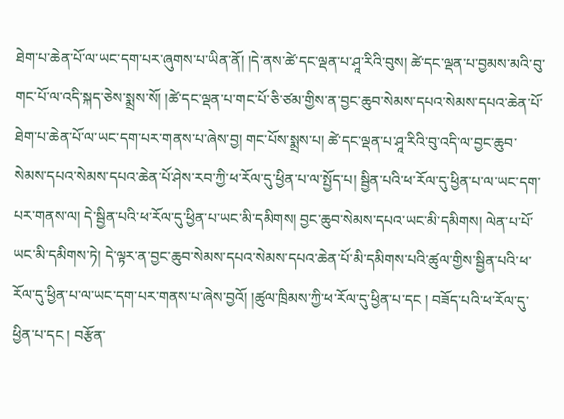ཐེག་པ་ཆེན་པོ་ལ་ཡང་དག་པར་ཞུགས་པ་ཡིན་ནོ། །དེ་ནས་ཚེ་དང་ལྡན་པ་ཤཱ་རིའི་བུས། ཚེ་དང་ལྡན་པ་བྱམས་མའི་བུ་གང་པོ་ལ་འདི་སྐད་ཅེས་སྨྲས་སོ། །ཚེ་དང་ལྡན་པ་གང་པོ་ཅི་ཙམ་གྱིས་ན་བྱང་ཆུབ་སེམས་དཔའ་སེམས་དཔའ་ཆེན་པོ་ཐེག་པ་ཆེན་པོ་ལ་ཡང་དག་པར་གནས་པ་ཞེས་བྱ། གང་པོས་སྨྲས་པ། ཚེ་དང་ལྡན་པ་ཤཱ་རིའི་བུ་འདི་ལ་བྱང་ཆུབ་སེམས་དཔའ་སེམས་དཔའ་ཆེན་པོ་ཤེས་རབ་ཀྱི་ཕ་རོལ་དུ་ཕྱིན་པ་ལ་སྤྱོད་པ། སྦྱིན་པའི་ཕ་རོལ་དུ་ཕྱིན་པ་ལ་ཡང་དག་པར་གནས་ལ། དེ་སྦྱིན་པའི་ཕ་རོལ་དུ་ཕྱིན་པ་ཡང་མི་དམིགས། བྱང་ཆུབ་སེམས་དཔའ་ཡང་མི་དམིགས། ལེན་པ་པོ་ཡང་མི་དམིགས་ཏེ། དེ་ལྟར་ན་བྱང་ཆུབ་སེམས་དཔའ་སེམས་དཔའ་ཆེན་པོ་མི་དམིགས་པའི་ཚུལ་གྱིས་སྦྱིན་པའི་ཕ་རོལ་དུ་ཕྱིན་པ་ལ་ཡང་དག་པར་གནས་པ་ཞེས་བྱའོ། །ཚུལ་ཁྲིམས་ཀྱི་ཕ་རོལ་དུ་ཕྱིན་པ་དང ། བཟོད་པའི་ཕ་རོལ་དུ་ཕྱིན་པ་དང ། བརྩོན་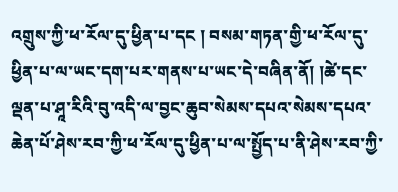འགྲུས་ཀྱི་ཕ་རོལ་དུ་ཕྱིན་པ་དང ། བསམ་གཏན་གྱི་ཕ་རོལ་དུ་ཕྱིན་པ་ལ་ཡང་དག་པར་གནས་པ་ཡང་དེ་བཞིན་ནོ། །ཚེ་དང་ལྡན་པ་ཤཱ་རིའི་བུ་འདི་ལ་བྱང་ཆུབ་སེམས་དཔའ་སེམས་དཔའ་ཆེན་པོ་ཤེས་རབ་ཀྱི་ཕ་རོལ་དུ་ཕྱིན་པ་ལ་སྤྱོད་པ་ནི་ཤེས་རབ་ཀྱི་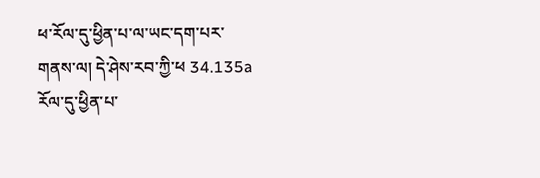ཕ་རོལ་དུ་ཕྱིན་པ་ལ་ཡང་དག་པར་གནས་ལ། དེ་ཤེས་རབ་ཀྱི་ཕ 34.135a རོལ་དུ་ཕྱིན་པ་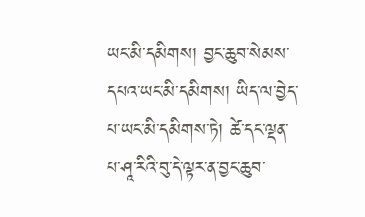ཡང་མི་དམིགས། བྱང་ཆུབ་སེམས་དཔའ་ཡང་མི་དམིགས། ཡིད་ལ་བྱེད་པ་ཡང་མི་དམིགས་ཏེ། ཚེ་དང་ལྡན་པ་ཤཱ་རིའི་བུ་དེ་ལྟར་ན་བྱང་ཆུབ་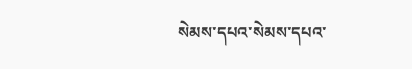སེམས་དཔའ་སེམས་དཔའ་